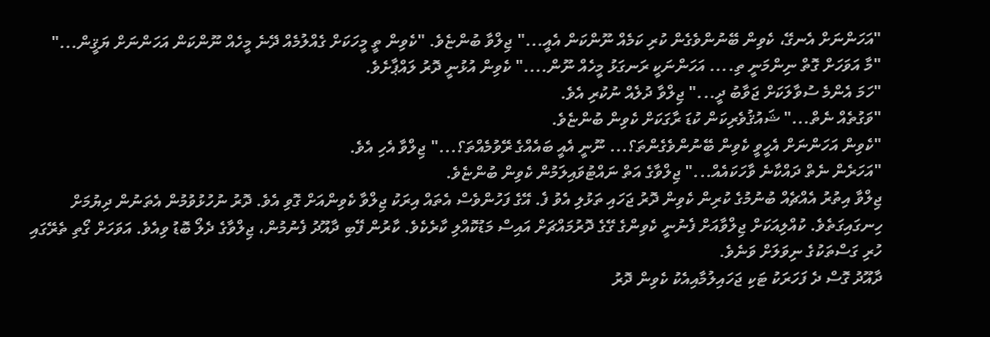"އަހަންނަށް އެނގޭ، ކެވިން ބޭނުންވެގެން ކުރި ކަމެއް ނޫންކަން އެއީ..." ޖިލްވާ ބުންޏެވެ. "ކެވިން ތީ މީހަކަށް ގެއްލުމެއް ދޭނެ މީހެއް ނޫންކަން އަހަންނަށް ޔަޤީން..."
"މާ އަވަހަށް ގޮތް ނިންމަނީ ތި.... އަހަންނަކީ ރަނގަޅު މީހެއް ނޫން...." ކެވިން އުޅުނީ ދޮރު ލައްޕާށެވެ.
"ހަމަ އެންމެ ސުވާލަކަށް ޖަވާބު ދީ..." ޖިލްވާ ދުލެއް ނުކުރި އެވެ.
"ވަގުތެއް ނެތް..." ޝައުޤުވެރިކަން ކުޑަ ރާގަކަށް ކެވިން ބުންޏެވެ.
"ކެވިން އަހަންނަށް އެހީވީ ކެވިން ބޭނުންވެގެންތަ؟... ނޫނީ އެއީ ބައެއްގެ ރޭވުމެއްތަ؟..." ޖިލްވާ އެހި އެވެ.
"އަހަރެން ނެތް ދައްކާނެ ވާހަކައެއް..." ޖިލްވާގެ އަތް ނައްޓުވައިލަމުން ކެވިން ބުންޏެވެ.
ޖިލްވާ އިތުރު އެއްޗެއް ބުނުމުގެ ކުރިން ކެވިން ދޮރު ޖަހައި ތަޅުލި އެވު ފެ. އޭގެ ފަހުންވެސް އެތައް އިރަކު ޖިލްވާ ކެވިންއަށް ގޮވި އެވެ. ދޮރު ނުހުޅުވުމުން އެތަނުން ދިޔުމަށް ހިނގައިގަތެވެ. ކުއްލިއަކަށް ޖިލްވާއަށް ފެނުނީ ކެވިންގެ ގޭގެ ދޮރުމައްޗަށް އައިސް މަޑުކޮއްލި ކާރެކެވެ. ކާރުން ފޭބި ދާއޫދު ފެނުމުން، ޖިލްވާގެ ދެލޯ ބޮޑު ވިއެވެ. އަވަހަށް ގޯތި ތެރޭގައި ހުރި ގަސްތަކުގެ ނިވަލަށް ވަނެވެ.
ދާއޫދު ގޮސް ދެ ފަހަރަކު ޓަކި ޖަހައިލުމާއިއެކު ކެވިން ދޮރު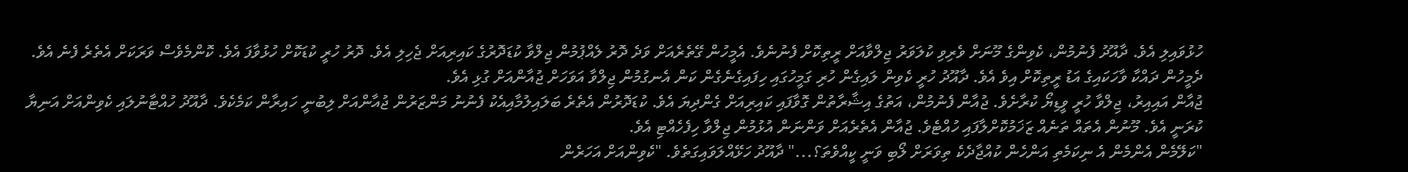ހުޅުވައިލި އެވެ. ދާއޫދު ފެނުމުން، ކެވިންގެ މޫނަށް ވެރިވި ކުލަވަރު ޖިލްވާއަށް ރީތިކޮށް ފެނުނެވެ. އެމީހުން ގޭތެރެއަށް ވަދެ ދޮރު ލެއްޕުމުން ޖިލްވާ ކުޑަދޮރުގެ ކައިރިއަށް ޖެހިލި އެވެ. ދޮރު ހުރީ ކުޑަކޮށް ހުޅުވާފަ އެވެ. ކޮންމެވެސް ވަރަކަށް އެތެރެ ފެނެ އެވެ. ދެމީހުން ދައްކާ ވާހަކައިގެ އަޑު ރީތިކޮށް އިވެ އެވެ. ދާއޫދު ހުރީ ކެވިން ލައިގެން ހުރި ގަމީހުގައި ހިފައިގެނެގެން ކަން އެނގުމުން ޖިލްވާ އަވަހަށް ޖުއާންއަށް ގުޅި އެވެ.
ޖުއާން އައިއިރު، ޖިލްވާ ހުރީ ވީޑިޔޯ ކުރާށެވެ. ޖުއާން ފެނުމުން، އަތުގެ އިޝާރާތުން ގޮވާފައި ކައިރިއަށް ގެންދިޔަ އެވެ. ކުޑަދޮރުން އެތެރެ ބަލައިލުމާއިއެކު ފެނުނު މަންޒަރުން ޖުއާންއަށް ލިބުނީ ހައިރާން ކަމެކެވެ. ދާއޫދު ހުއްޓާނުލައި ކެވިންއަށް އަނިޔާ ކުރަނީ އެވެ. މޫނުން އެތައް ތަނެއް ޒަޚަމުކޮށްލާފައި ހުއްޓެވެ. ޖުއާން އެތެރެއަށް ވަންނަން އުޅުމުން ޖިލްވާ ހިފެހެއްޓި އެވެ.
"ކަލޭމެން އެންމެން އެ ނިކަމެތި އަންހެން ކުއްޖާދެކެ ތިވަރަށް ލޯބި ވަނީ ކީއްވެތަ؟..." ދާއޫދު ހަޅޭއްލަވައިގަތެވެ. "ކެވިންއަށް އަހަރެން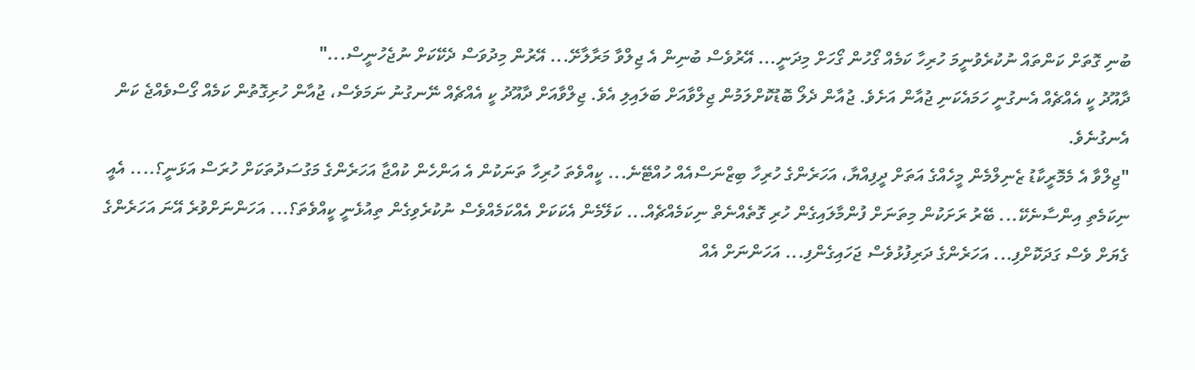ބުނި ގޮތަށް ކަންތައް ނުކުރެވުނީމަ ހުރިހާ ކަމެއް ގޯހުން ގޯހަށް މިދަނީ... އޭރުވެސް ބުނިން އެ ޖިލްވާ މަރާލާށޭ... އޭރުން މިދުވަސް ދެކޭކަށް ނުޖެހުނީސް..."
ދާއޫދު ކީ އެއްޗެއް އެނގުނީ ހަމައެކަނި ޖުއާން އަށެވެ. ޖުއާން ދެލޯ ބޮޑުކޮށްލަމުން ޖިލްވާއަށް ބަލައިލި އެވެ. ޖިލްވާއަށް ދާއޫދު ކީ އެއްޗެއް ނޭނގުނު ނަމަވެސް، ޖުއާން ހުރިގޮތުން ކަމެއް ގޯސްވެއްޖެ ކަން އެނގުނެވެ.
"ޖިލްވާ އެ މެމޮރީކާޑު ޒެނިލްމެން މީހެއްގެ އަތަށް ދީފިއްޔާ، އަހަރެންގެ ހުރިހާ ބިޒްނަސްއެއް ހުއްޓޭނެ... ކީއްވެތަ ހުރިހާ ތަނަކުން އެ އަންހެން ކުއްޖާ އަހަރެންގެ މަގުސަދުތަކަށް ހުރަސް އަޅަނީ؟.... އެއީ ނިކަމެތި އިންސާނެކޭ... ބޭރު ރަށަކުން މިތަނަށް ފުންމާލައިގެން ހުރި ގޮތެއްނެތް ނިކަމެއްޗެއް... ކަލޭމެން އެކަކަށް އެއްކަމެއްވެސް ނުކުރެވިގެން ތިއުޅެނީ ކީއްވެތަ؟... އަހަންނަށްވުރެ އޭނަ އަހަރެންގެ ގެޔަށް ވެސް ގަދަކޮށްފި... އަހަރެންގެ ދަރިފުޅުވެސް ޖަހައިގެންފި... އަހަންނަށް އެއް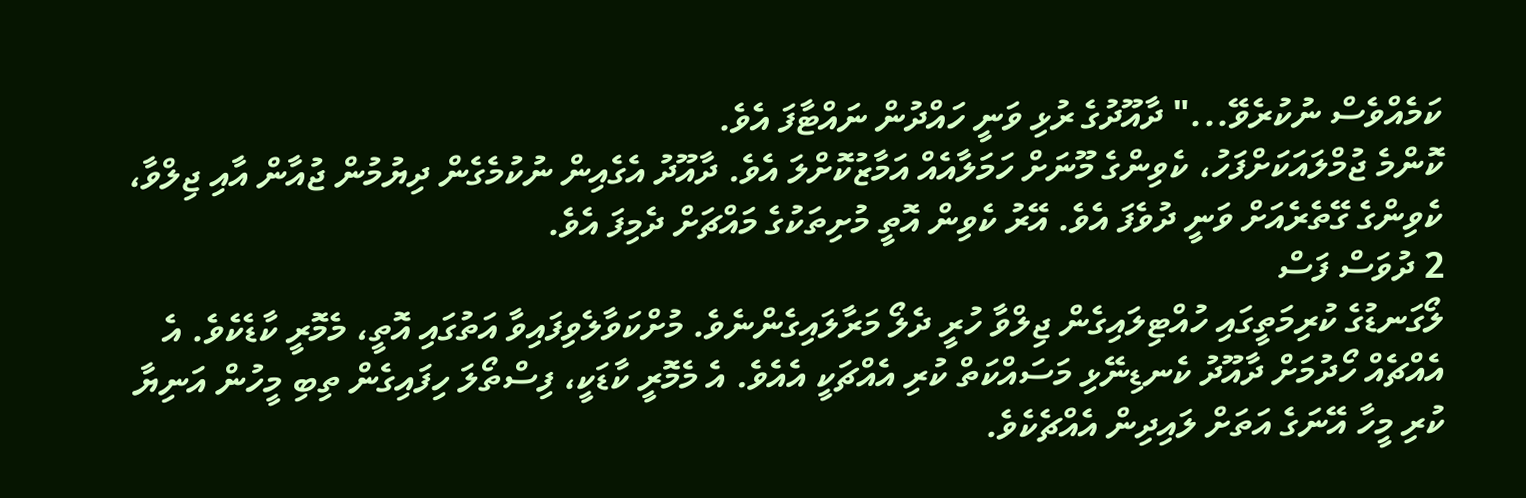ކަމެއްވެސް ނުކުރެވޭ..." ދާއޫދުގެ ރުޅި ވަނީ ހައްދުން ނައްޓާފަ އެވެ.
ކޮންމެ ޖުމްލައަކަށްފަހު، ކެވިންގެ މޫނަށް ހަމަލާއެއް އަމާޒުކޮށްލަ އެވެ. ދާއޫދު އެގެއިން ނުކުމެގެން ދިޔުމުން ޖުއާން އާއި ޖިލްވާ، ކެވިންގެ ގޭތެރެއަށް ވަނީ ދުވެފަ އެވެ. އޭރު ކެވިން އޮތީ މުށިތަކުގެ މައްޗަށް ދެމިފަ އެވެ.
2 ދުވަސް ފަސް
ލޯގަނޑުގެ ކުރިމަތީގައި ހުއްޓިލައިގެން ޖިލްވާ ހުރީ ދެލޯ މަރާލައިގެންނެވެ. މުށްކަވާލެވިފައިވާ އަތުގައި އޮތީ، މެމޮރީ ކާޑެކެވެ. އެ އެއްޗެއް ހޯދުމަށް ދާއޫދު ކެނޑިނޭޅި މަސައްކަތް ކުރި އެއްޗަކީ އެއެވެ. އެ މެމޮރީ ކާޑަކީ، ފިސްތޯލަ ހިފައިގެން ތިބި މީހުން އަނިޔާ ކުރި މީހާ އޭނަގެ އަތަށް ލައިދިން އެއްޗެކެވެ.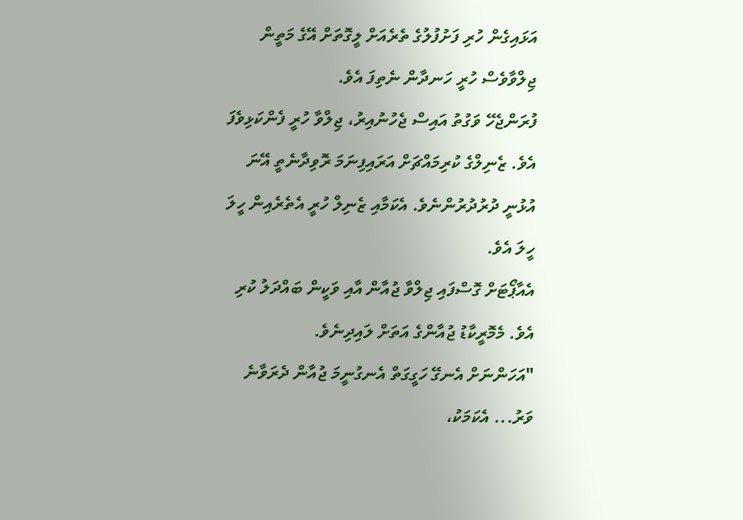އަޅައިގެން ހުރި ފަށުފުލުގެ ތެރެއަށް ލީގޮތަށް އޭގެ މަތީން ޖިލްވާވެސް ހުރީ ހަނދާން ނެތިފަ އެވެ.
ފުރަންޖެހޭ ވަގުތު އައިސް ޖެހުނުއިރު، ޖިލްވާ ހުރީ ފެންކަޅިވެފަ އެވެ. ޒެނިލްގެ ކުރިމައްޗަށް އަރައިފިނަމަ ރޮވިދާނެތީ އޭނަ އުޅުނީ ދުރުދުރުންނެވެ. އެކަމާއި ޒެނިލް ހުރީ އެތެރެއިން ހީލަ ހީލަ އެވެ.
އެއާޕޯޓަށް ގޮސްފައި ޖިލްވާ ޖުއާން އާއި ވަކީން ބައްދަލު ކުރި އެވެ. މެމޮރީކާޑު ޖުއާންގެ އަތަށް ލައިދިނެވެ.
"އަހަންނަށް އެނގޭ ހަގީގަތް އެނގުނީމަ ޖުއާން ދެރަވާނެ ވަރު... އެކަމަކު،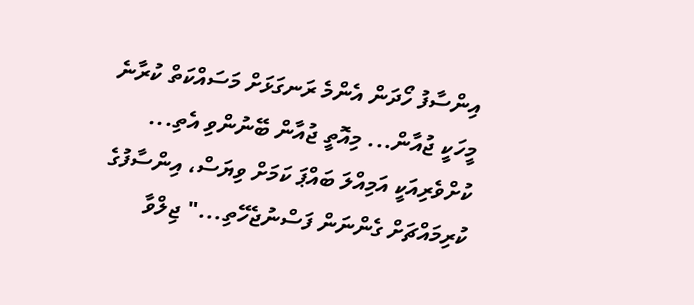އިންސާފު ހޯދަން އެންމެ ރަނގަޅަށް މަސައްކަތް ކުރާނެ މީހަކީ ޖުއާން... މިއޮތީ ޖުއާން ބޭނުންވި އެތި... ކުށްވެރިއަކީ އަމިއްލަ ބައްޕަ ކަމަށް ވިޔަސް، އިންސާފުގެ ކުރިމައްޗަށް ގެންނަން ފަސްނުޖެހޭތި..." ޖިލްވާ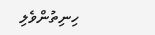ހިނިތުންވެލި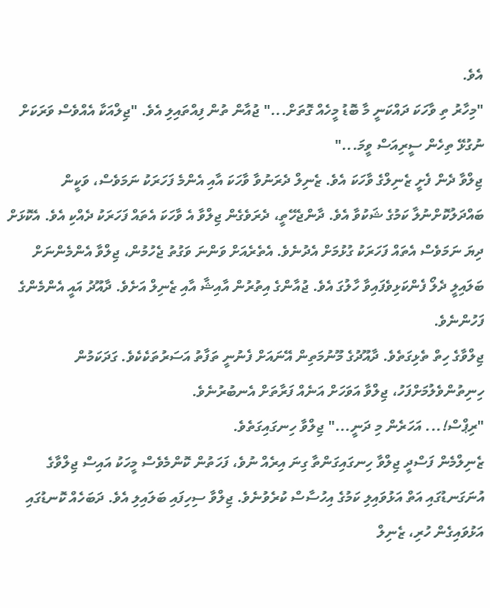އެވެ.
"މިހާރު ތި ވާހަކަ ދައްކަނީ މާ ބޮޑު މީހެއް ގޮތަށް..." ޖުއާން ތުން ފިއްތައިލި އެވެ. "ޖިލްއަކާ އެއްވެސް ވަރަކަށް ނުގުޅޭ ތިހެން ސީރިއަސް ވީމަ..."
ޖިލްވާ ދެން ފެށީ ޒެނިލްގެ ވާހަކަ އެވެ. ޒެނިލް ދެރަނުވާ ވާހަކަ އާއި އެންމެ ފަހަރަކު ނަމަވެސް، ވަކީން ބައްދަލުކޮށްނުލާ ކަމުގެ ޝަކުވާ އެވެ. ދާންޖެހޭތީ، ދެރަވެގެން ޖިލްވާ އެ ވާހަކަ އެތައް ފަހަރަކު ދެއްކި އެވެ. އެކޮޅަށް ދިޔަ ނަމަވެސް އެތައް ފަހަރަކު ގުޅުމަށް އެދުނެވެ. އެތެރެއަށް ވަންނަ ވަގުތު ޖެހުމުން، ޖިލްވާ އެންމެންނަށް ބަލައިލީ ދެލޯ ފެންކަޅިވެފައިވާ ހާލުގަ އެވެ. ޖުއާންގެ އިތުރުން އާއިޝާ އާއި ޒެނިލް އަށެވެ. ދާއޫދު އައީ އެންމެންގެ ފަހުންނެވެ.
ޖިލްވާގެ ހިތް ތެޅިގަތެވެ. ދާއޫދުގެ މޫނުމަތިން އޭނައަށް ފެނުނީ ތަފާތު އަސަރުތަކެކެވެ. ގަދަކަމުން ހިނިތުންވެލުމަށްފަހު، ޖިލްވާ އަވަހަށް އަނެއް ފަރާތަށް އެނބުރުނެވެ.
"ރިޕްސް!... އަހަރެން މި ދަނީ..." ޖިލްވާ ހިނގައިގަތެވެ.
ޒެނިލްމެން ފަސްދީ ޖިލްވާ ހިނގައިގަންތާ ގިނަ އިރެއް ނުވެ، ފަހަތުން ކޮންމެވެސް މީހަކު އައިސް ޖިލްވާގެ އުނަގަނޑުގައި އަތް އަޅުވައިލި ކަމުގެ އިހުސާސް ކުރެވުނެވެ. ޖިލްވާ ސިހިފައި ބަލައިލި އެވެ. ދަބަހެއް ކޮނޑުގައި އަޅުވައިގެން ހުރި، ޒެނިލް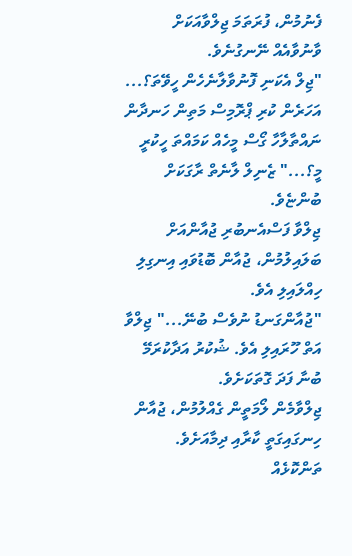ފެނުމުން، ފުރަތަމަ ޖިލްވާއަކަށް ވާނުވާއެއް ނޭނގުނެވެ.
"ޖިލް އެކަނި ފޮނުވާލާނެހެން ހީވޭތަ؟... އަހަރެން ކުރި ޕްރޮމިސް މަތިން ހަނދާން ނައްތާލާހާ ގޯސް މީހެއް ކަމައްތަ ހީކުރީ މީ؟..." ޒެނިލް ލާނެތް ރާގަކަށް ބުންޏެވެ.
ޖިލްވާ ފަސްއެނބުރި ޖުއާންއަށް ބަލައިލުމުން، ޖުއާން ބޮޑުވައި އިނގިލި ހިއްލައިލި އެވެ.
"ޖުއާންގަނޑު ނުވެސް ބުނޭ..." ޖިލްވާ އަތް ހޫރައިލި އެވެ. ޝުކުރު އަދާކުރަމޭ ބުނާ ފަދަ ގޮތަކަށެވެ.
ޖިލްވާމެން ލޯމަތީން ގެއްލުމުން، ޖުއާން ހިނގައިގަތީ ކާރާއި ދިމާއަށެވެ. ތަންކޮޅެއް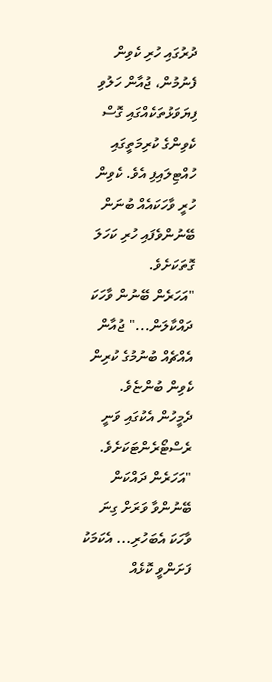ދުރުގައި ހުރި ކެވިން ފެނުމުން، ޖުއާން ހަލުވި ފިޔަވަޅުތަކެއްގައި ގޮސް ކެވިންގެ ކުރިމަތީގައި ހުއްޓިލައިފި އެވެ. ކެވިން ހުރީ ވާހަކައެއް ބުނަން ބޭނުންވެފައި ހުރި ކަހަލަ ގޮތަކަށެވެ.
"އަހަރެން ބޭނުން ވާހަކަ ދައްކާލަން..." ޖުއާން އެއްޗެއް ބުނުމުގެ ކުރިން ކެވިން ބުންޏެވެ.
ދެމީހުން އެކުގައި ވަނީ ރެސްޓޯރެންޓަކަށެވެ.
"އަހަރެން ދައްކަން ބޭނުންވާ ވަރަށް ގިނަ ވާހަކަ އެބަހުރި... އެކަމަކު ފަށަންވީ ކޮޅެއް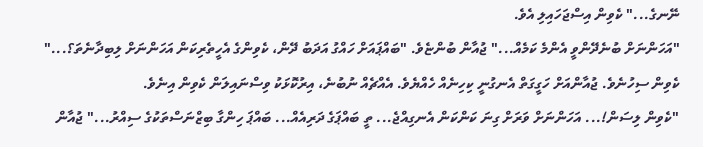ނޭނގެ..." ކެވިން އިސްޖަހައިލި އެވެ.
"އަހަންނަށް ބުނެދޭންވީ އެންމެ ކަމެއް..." ޖުއާން ބުންޏެވެ. "ބައްޕައަށް ހައްގު އަދަބު ދޭން، ކެވިންގެ އެހީތެރިކަން އަހަންނަށް ލިބިދާނެތަ؟..."
ކެވިން ސިހުނެވެ. ޖުއާންއަށް ހަގީގަތް އެނގުނީ ކިހިނެއް ހެއްޔެވެ. އެއްޗެއް ނުބުނެ، އިރުކޮޅަކު ވިސްނައިލަން ކެވިން އިނެވެ.
"ކެވިން ލިސަން!... އަހަންނަށް ވަރަށް ގިނަ ކަންކަން އެނގިއްޖެ... ތީ ބައްޕަގެ ދަރިއެއް... ބައްޕަ ހިންގާ ބިޒްނަސްތަކުގެ ސިއްރު..." ޖުއާން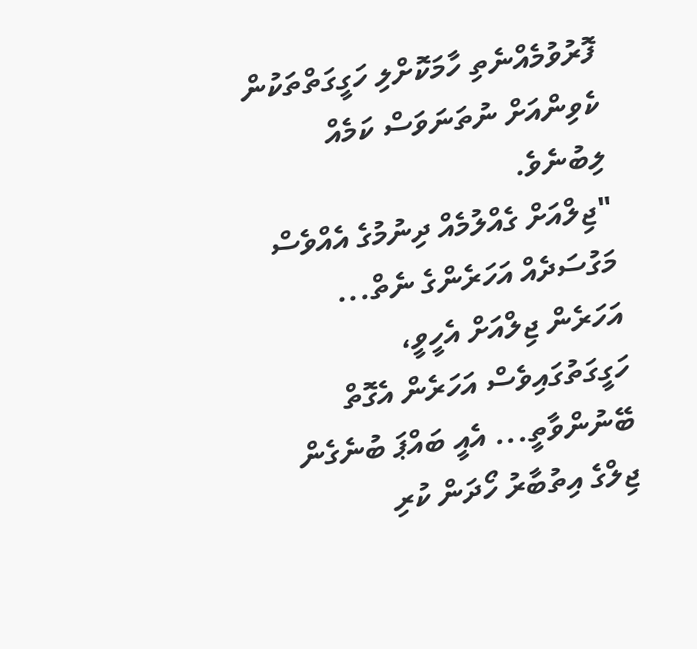ފޮރުވުމެއްނެތި ހާމަކޮށްލި ހަގީގަތްތަކުން ކެވިންއަށް ނުތަނަވަސް ކަމެއް ލިބުނެވެ.
"ޖިލްއަށް ގެއްލުމެއް ދިނުމުގެ އެއްވެސް މަގުސަދެއް އަހަރެންގެ ނެތް... އަހަރެން ޖިލްއަށް އެހީވީ، ހަގީގަތުގައިވެސް އަހަރެން އެގޮތް ބޭނުންވާތީ... އެއީ ބައްޕަ ބުނެގެން ޖިލްގެ އިތުބާރު ހޯދަން ކުރި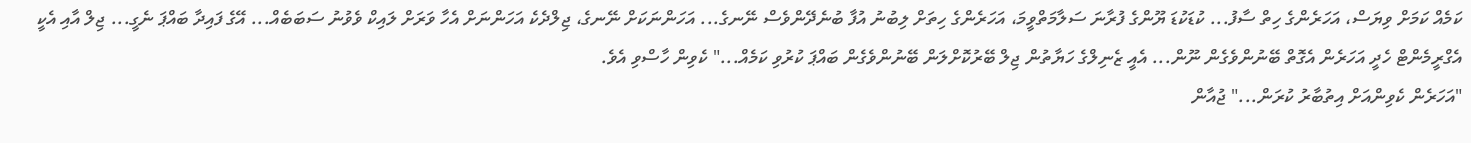ކަމެއް ކަމަށް ވިޔަސް، އަހަރެންގެ ހިތް ސާފު... ކުޑަކުޑަ ޔޫންގެ ފުރާނަ ސަލާމަތްވީމަ، އަހަރެންގެ ހިތަށް ލިބުނު އުފާ ބުނެދޭންވެސް ނޭނގެ... އަހަންނަކަށް ނޭނގެ، ޖިލްދެކެ އަހަންނަށް އެހާ ވަރަށް ލައިކް ވެވުނު ސަބަބެއް... އޭގެ ފައިދާ ބައްޕަ ނެގީ... ޖިލް އާއި އެކީ އެގްރީމެންޓް ހެދީ އަހަރެން އެގޮތް ބޭނުންވެގެން ނޫން... އެއީ ޒެނިލްގެ ހަޔާތުން ޖިލް ބޭރުކޮށްލަން ބޭނުންވެގެން ބައްޕަ ކުރުވި ކަމެއް..." ކެވިން ހާސްވި އެވެ.
"އަހަރެން ކެވިންއަށް އިތުބާރު ކުރަން..." ޖުއާން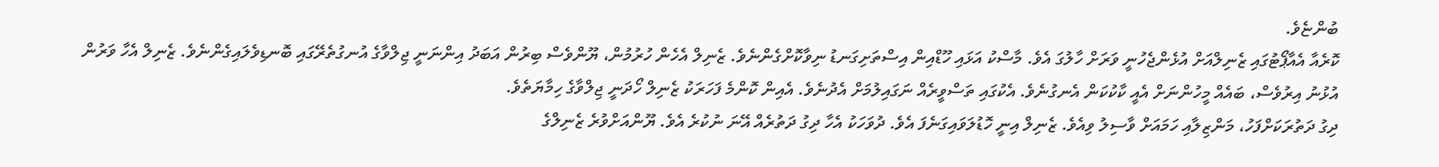ބުންޏެވެ.
ކޮރެއާ އެއާޕޯޓުގައި ޒެނިލްއަށް އުޅެންޖެހުނީ ވަރަށް ހާލުގަ އެވެ. މާސްކު އަޅައި ހޫޑްއިން އިސްތަށިގަނޑު ނިވާކޮށްގެންނެވެ. ޒެނިލް އެހެން ހުރުމުން، ޔޫންވެސް ބިރުން އަބަދު އިންނަނީ ޖިލްވާގެ އުނގުތެރޭގައި ބޮނޑިވެލައިގެންނެވެ. ޒެނިލް އެހާ ވަރުން އުޅުނު އިރުވެސް، ބައެއް މީހުންނަށް އެއީ ކާކުކަން އެނގުނެވެ. އެކުގައި ތަސްވީރެއް ނަގައިލުމަށް އެދުނެވެ. އެއިން ކޮންމެ ފަހަރަކު ޒެނިލް ހޯދަނީ ޖިލްވާގެ ހިމާޔަތެވެ.
ދިގު ދަތުރަކަށްފަހު، މަންޒިލާއި ހަމައަށް ވާސިލު ވިއެވެ. ޒެނިލް އިނީ ހޮޑުލަވައިގަނެފަ އެވެ. ދުވަހަކު އެހާ ދިގު ދަތުރެއް އޭނަ ނުކުރެ އެވެ. ޔޫންއަށްވުރެ ޒެނިލްގެ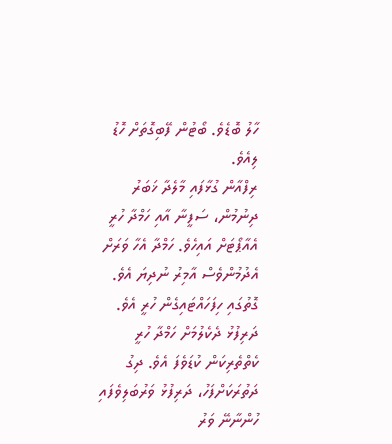ހާލު ބޮޑެވެ. ބޯޓުން ފޭބިގޮތަށް ހޮޑު ލިއެވެ.
ރިފްއާން ގުޅާފައި މާލެދާ ޚަބަރު ދިނުމުން، ސަފީނާ އާއި ހަމްދާ ހުރީ އެއާޕޯޓަށް އައިހެވެ. ހަމްދާ އެހާ ވަރަށް އެދުމުންވެސް އާމިރު ނުދިޔަ އެވެ. ގޮތުގައި ހިފަހައްޓައިގެން ހުރީ އެވެ.
ދަރިފުޅު ދެކެލުމަށް ހަމްދާ ހުރީ ކެތްތެރިކަން ކުޑަވެފަ އެވެ. ދިގު ދަތުރަކަށްފަހު، ދަރިފުޅު ވަރުބަލިވެފައި ހުންނާނޭ ވަރު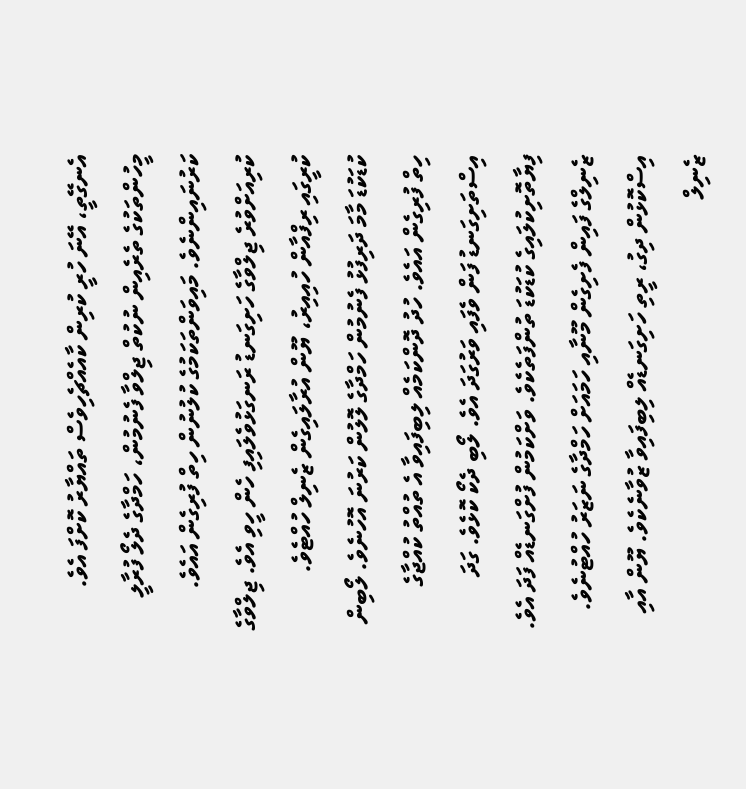އެނގޭތީ، އޭނަ ހުރީ ކުރިން ކާއެއްޗެހިވެސް ތައްޔާރު ކޮށްފަ އެވެ. މީހުންތަކުގެ ތެރެއިން ނުކުތް ޖިލްވާ ފެނުމުން، ހަމްދާގެ ދެލޯ ފުރާލީ ކަރުނައިންނެވެ. މައިވަންތަކަމުގެ ކުލުނުން ހިތް ފުރިގެން އައެވެ. ކުރިއަށްވުރެ ޖިލްވާގެ ހަށިގަނޑު ރަނގަޅުވެލައިފި ހެން ހީވި އެވެ. ޖިލްވާގެ ކުރީގައި ރިފްއާން ހުއިއިރު، ޔޫން އުރާލައިގެން ޒެނިލް ހުއްޓެވެ.
ކުޑަކުޑަ މާމަ ދަރިފުޅު ފެނުމުން ހަމްދާގެ ލޮލުން ކަރުނަ އޮހުނެވެ. ލޯބިން ހިތް ފުރިގެން އައެވެ. ހުދު ދޮންކަމެއް ލިބިފައިވާ އެ ތުއްތު ކުއްޖާގެ އިސްތަށިގަނޑު ފަން ވެފައި ވަރުގަދަ އެވެ. ލޯބި ދެކޯ ކޮޅެވެ. ގަދަ ފިޔާތޮށިކުލައިގެ ކުޑަކުޑަ ތުންފަތެކެވެ. ވަށްކަމުން ފުށްގަނޑެއް ފަދަ އެވެ.
ޒެނިލްގެ ފައިން ފެށިގެން މޫނާއި ހަމައަށް ހަމްދާގެ ނަޒަރު ހުއްޓުނެވެ. އިސްކޮޅުން ދިގު، ރީތި ހަށިގަނޑެއް ލިބިފައިވާ ޒުވާނެކެވެ. ޔޫން އާއި ޒެނިލް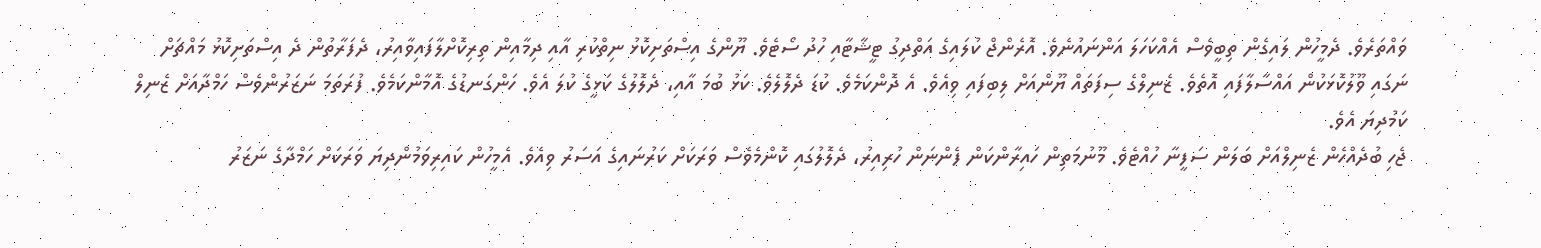ވައްތަރެވެ. ދެމީހުން ލައިގެން ތިބީވެސް އެއްކަހަލަ އަންނައުނެވެ. އޮރެންޖް ކުލައިގެ އަތްދިގު ޓީޝާޓާއި ހުދު ސޯޓެވެ. ޔޫންގެ އިސްތަށިކޮޅު ނިތްކުރި އާއި ދިމާއިން ތިރިކޮށްލާފައިވާއިރު، ދެފަރާތުން ދެ އިސްތަށިކޮޅު މައްޗަށް ނަގައި ވޫލުކޮޅަކުން އައްސާލާފައި އޮތެވެ. ޒެނިލްގެ ސިފަތައް ޔޫންއަށް ލިބިފައި ވިއެވެ. އެ ދޮންކަމެވެ. ކުޑަ ދެލޮލެވެ. ކަޅު ބުމަ އާއި، ދެލޮލުގެ ކަޅީގެ ކުލަ އެވެ. ހަންގަނޑުގެ އޮމާންކަމެވެ. ފުރަތަމަ ނަޒަރުންވެސް ހަމްދާއަށް ޒެނިލް ކަމުދިޔަ އެވެ.
ޖެހި ބުދެއްހެން ޒެނިލްއަށް ބަލަން ސަފީނާ ހުއްޓެވެ. މޫނުމަތިން ހައިރާންކަން ފެންނަން ހުރިއިރު، ދެލޮލުގައި ކޮންމެވެސް ވަރަކަށް ކަރުނައިގެ އަސަރު ވިއެވެ. އެމީހުން ކައިރިވަމުންދިޔަ ވަރަކަށް ހަމްދާގެ ނަޒަރު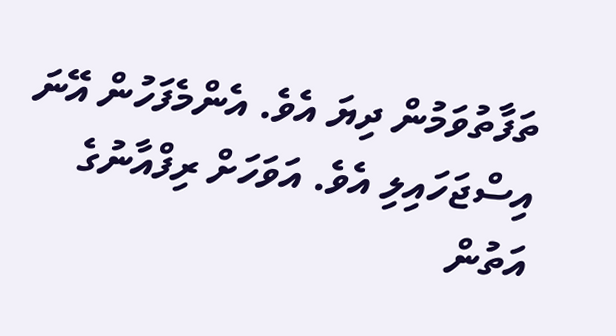ތަފާތުވަމުން ދިޔަ އެވެ. އެންމެފަހުން އޭނަ އިސްޖަހައިލި އެވެ. އަވަހަށް ރިފްއާނުގެ އަތުން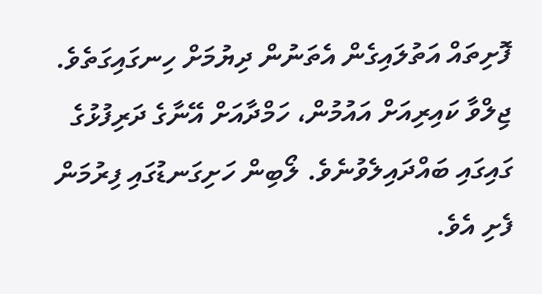ފޮށިތައް އަތުލައިގެން އެތަނުން ދިޔުމަށް ހިނގައިގަތެވެ.
ޖިލްވާ ކައިރިއަށް އައުމުން، ހަމްދާއަށް އޭނާގެ ދަރިފުޅުގެ ގައިގައި ބައްދައިލެވުނެވެ. ލޯބިން ހަށިގަނޑުގައި ފިރުމަން ފެށި އެވެ.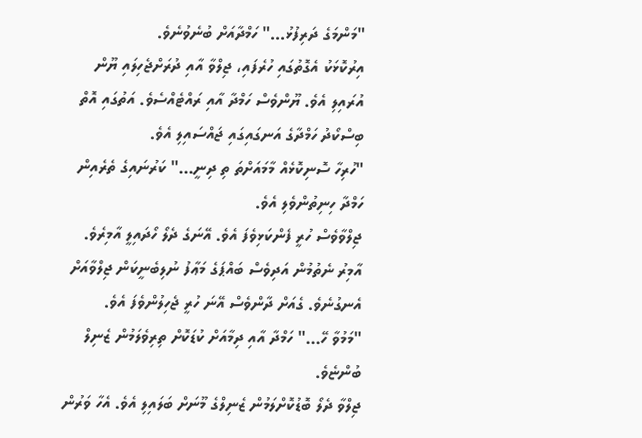"މަންމަގެ ދަރިފުޅު..." ހަމްދާއަށް ބުނެވުނެވެ.
އިރުކޮޅަކު އެގޮތުގައި ހުރެފައި، ޖިލްވާ އާއި ދުރަށްޖެހިލައި ޔޫން އުރައިލި އެވެ. ޔޫންވެސް ހަމްދާ އާއި ރައްޓެއްސެވެ. އަތުގައި އޮތް ބިސްކޯދު ހަމްދާގެ އަނގައިގައި ޖައްސައިލި އެވެ.
"ހުރިހާ ސޮނިކޮޅެއް މާމައަށްތަ ތި ދިނީ..." ކަރުނައިގެ ތެރެއިން ހަމްދާ ހިނިތުންވެލި އެވެ.
ޖިލްވާވެސް ހުރީ ފެންކަޅިވެފަ އެވެ. އޭނަގެ ދެލޯ ހޯދައިލީ އާމިރެވެ. އާމިރު ނެތުމުން އަދިވެސް ބައްޕަގެ މަޢާފު ނުލިބެނީކަން ޖިލްވާއަށް އެނގުނެވެ. ގެއަށް ދާންވެސް އޭނަ ހުރީ ޖެހިލުންވެފަ އެވެ.
"މަމުވާ ހޭ..." ހަމްދާ އާއި ދިމާއަށް ކުޑަކޮށް ތިރިވެލަމުން ޒެނިލް ބުންޏެވެ.
ޖިލްވާ ދެލޯ ބޮޑުކޮށްލަމުން ޒެނިލްގެ މޫނަށް ބަލައިލި އެވެ. އެހާ ވަރުން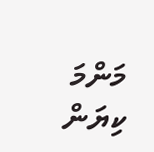މަންމަ ކިޔަން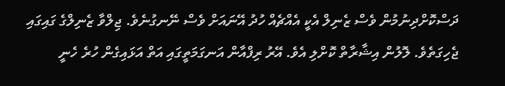ދަސްކޮށްދިނުމުން ވެސް ޒެނިލް އެކީ އެއްޗެއް ހުދު އޭނައަށް ވެސް ނޭނގުނެވެ. ޖިލްވާ ޒެނިލްގެ ގައިގައި ޖެހިގަތެވެ. ލޮލުން އިޝާރާތް ކޮށްލި އެވެ. އޭރު ރިފްއާން އަނގަމަތީގައި އަތް އަޅައިގެން ހުރެ ހެނީ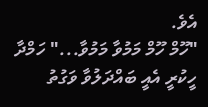އެވެ.
"ހޫމް ހޫމް މަމުވާ މަމުވާ..." ހަމްދާ ހީކުރީ އެއީ ބައްދަލުވާ ވަގުތު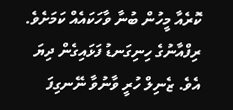ކޮރެއާ މީހުން ބުނާ ވާހަކައެއް ކަމަށެވެ.
ރިފްއާނުގެ ހިނިގަނޑު ފަޅައިގެން ދިޔަ އެވެ. ޒެނިލް ހުރީ ވާނުވާ ނޭނގިފަ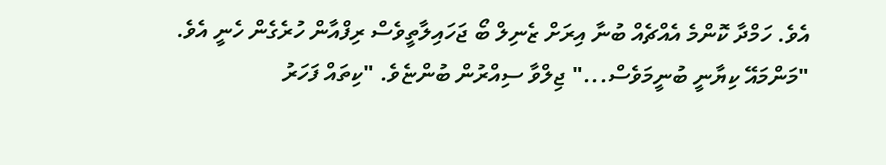އެވެ. ހަމްދާ ކޮންމެ އެއްޗެއް ބުނާ އިރަށް ޒެނިލް ބޯ ޖަހައިލާތީވެސް ރިފްއާން ހުރެގެން ހެނީ އެވެ.
"މަންމައޭ ކިޔާނީ ބުނީމަވެސް..." ޖިލްވާ ސިއްރުން ބުންޏެވެ. "ކިތައް ފަހަރު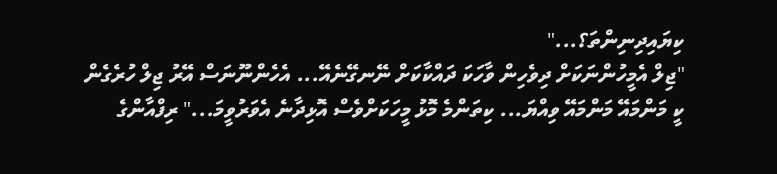ކިޔައިދިނިންތަ؟..."
"ޖިލް އެމީހުންނަކަށް ދިވެހިން ވާހަކަ ދައްކާކަށް ނޭނގޭނެއޭ... އެހެންނޫނަސް އޭރު ޖިލް ހުރެގެން ކީ މަންމައޭ މަންމައޭ ވިއްޔަ... ކިތަންމެ މޮޅު މީހަކަށްވެސް އޮޅިދާނެ އެވަރުވީމަ..." ރިފްއާންގެ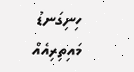ހިނިގަނޑު މައިތިރިއެއް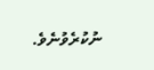ނުކުރެވުނެވެ.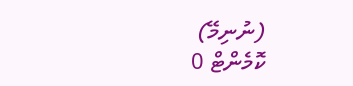(ނުނިމޭ)
ކޮމެންޓް 0